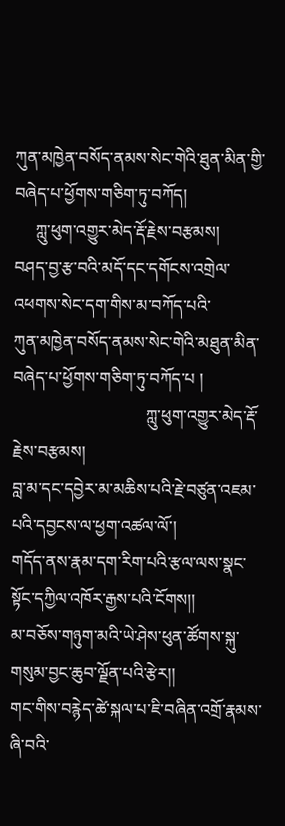ཀུན་མཁྱེན་བསོད་ནམས་སེང་གེའི་ཐུན་མིན་གྱི་བཞེད་པ་ཕྱོགས་གཅིག་ཏུ་བཀོད།
     ཀླུ་ཕུག་འགྱུར་མེད་རྡོ་རྗེས་བརྩམས།
བཤད་བྱ་རྩ་བའི་མདོ་དང་དགོངས་འགྲེལ་འཕགས་སེང་དག་གིས་མ་བཀོད་པའི་
ཀུན་མཁྱེན་བསོད་ནམས་སེང་གེའི་མཐུན་མིན་བཞེད་པ་ཕྱོགས་གཅིག་ཏུ་བཀོད་པ །
                                ཀླུ་ཕུག་འགྱུར་མེད་རྡོ་རྗེས་བརྩམས།
བླ་མ་དང་དབྱེར་མ་མཆིས་པའི་རྗེ་བཙུན་འཇམ་པའི་དབྱངས་ལ་ཕྱག་འཚལ་ལོ་།
གདོད་ནས་རྣམ་དག་རིག་པའི་རྩལ་ལས་སྣང་སྟོང་དཀྱིལ་འཁོར་རྒྱས་པའི་ངོགས།།
མ་བཅོས་གཉུག་མའི་ཡེ་ཤེས་ཕུན་ཚོགས་སྐུ་གསུམ་བྱང་ཆུབ་ལྗོན་པའི་རྩེར།།
གང་གིས་བརྙེད་ཚེ་སྐལ་པ་ཇི་བཞིན་འགྲོ་རྣམས་ཞི་བའི་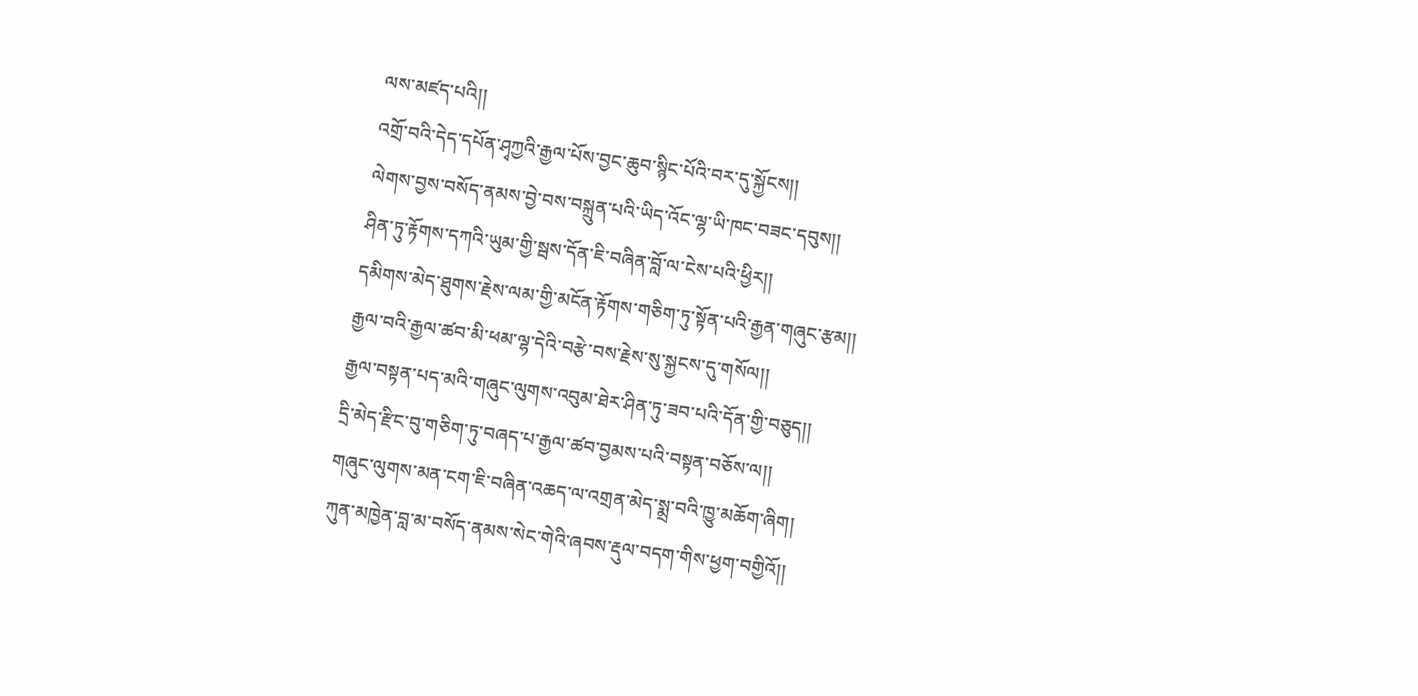ལས་མཛད་པའི།།
འགྲོ་བའི་དེད་དཔོན་ཤྭཀྱའི་རྒྱལ་པོས་བྱང་ཆུབ་སྙིང་པོའི་བར་དུ་སྐྱོངས།།
ལེགས་བྱས་བསོད་ནམས་བྱེ་བས་བསྐྲུན་པའི་ཡིད་འོང་ལྷ་ཡི་ཁང་བཟང་དབུས།།
ཤིན་ཏུ་རྟོགས་དཀའི་ཡུམ་གྱི་སྦས་དོན་ཇི་བཞིན་བློ་ལ་ངེས་པའི་ཕྱིར།།
དམིགས་མེད་ཐུགས་རྗེས་ལམ་གྱི་མངོན་རྟོགས་གཅིག་ཏུ་སྟོན་པའི་རྒྱན་གཞུང་རྩམ།།
རྒྱལ་བའི་རྒྱལ་ཚབ་མི་ཕམ་ལྷ་དེའི་བརྩེ་བས་རྗེས་སུ་སྐྱངས་དུ་གསོལ།།
རྒྱལ་བསྟན་པད་མའི་གཞུང་ལུགས་འབུམ་ཐེར་ཤིན་ཏུ་ཟབ་པའི་དོན་གྱི་བཅུད།།
དྲི་མེད་རྫིང་བུ་གཅིག་ཏུ་བཞད་པ་རྒྱལ་ཚབ་བྱམས་པའི་བསྟན་བཅོས་ལ།།
གཞུང་ལུགས་མན་ངག་ཇི་བཞིན་འཆད་ལ་འགྲན་མེད་སྨྲ་བའི་ཁྱུ་མཆོག་ཞིག།
ཀུན་མཁྱེན་བླ་མ་བསོད་ནམས་སེང་གེའི་ཞབས་རྡུལ་བདག་གིས་ཕྱག་བགྱིའོ།།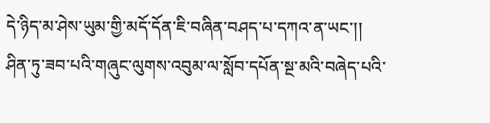དེ་ཉིད་མ་ཤེས་ཡུམ་གྱི་མདོ་དོན་ཇི་བཞིན་བཤད་པ་དཀའ་ན་ཡང་།།
ཤིན་ཏུ་ཟབ་པའི་གཞུང་ལུགས་འབུམ་ལ་སློབ་དཔོན་སྔ་མའི་བཞེད་པའི་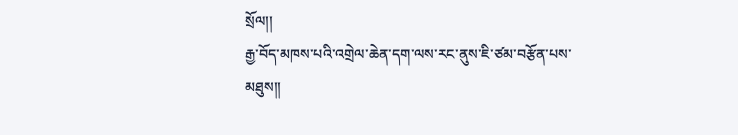སྲོལ།།
རྒྱ་བོད་མཁས་པའི་འགྲེལ་ཆེན་དག་ལས་རང་ནུས་ཇི་ཙམ་བརྩོན་པས་མཐུས།།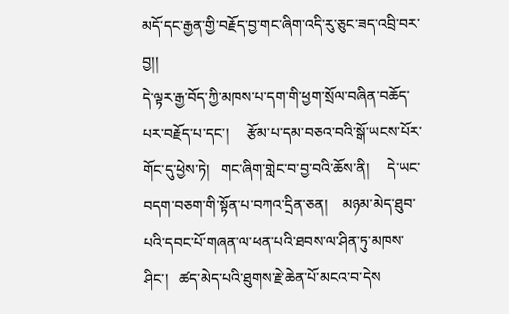མདོ་དང་རྒྱན་གྱི་བརྗོད་བྱ་གང་ཞིག་འདི་རུ་ཅུང་ཟད་འབྲི་བར་བྱ།།
དེ་ལྟར་རྒྱ་བོད་ཀྱི་མཁས་པ་དག་གི་ཕྱག་སྲོལ་བཞིན་བཆོད་པར་བརྗོད་པ་དང་།     རྩོམ་པ་དམ་བཅའ་བའི་སྒོ་ཡངས་པོར་གོང་དུ་ཕྱེས་ཏེ།   གང་ཞིག་གླེང་བ་བྱ་བའི་ཆོས་ནི།     དེ་ཡང་བདག་བཅག་གི་སྟོན་པ་བཀའ་དྲིན་ཅན།    མཉམ་མེད་ཐུབ་པའི་དབང་པོ་གཞན་ལ་ཕན་པའི་ཐབས་ལ་ཤིན་ཏུ་མཁས་ཤིང་།   ཚད་མེད་པའི་ཐུགས་རྗེ་ཆེན་པོ་མངའ་བ་དེས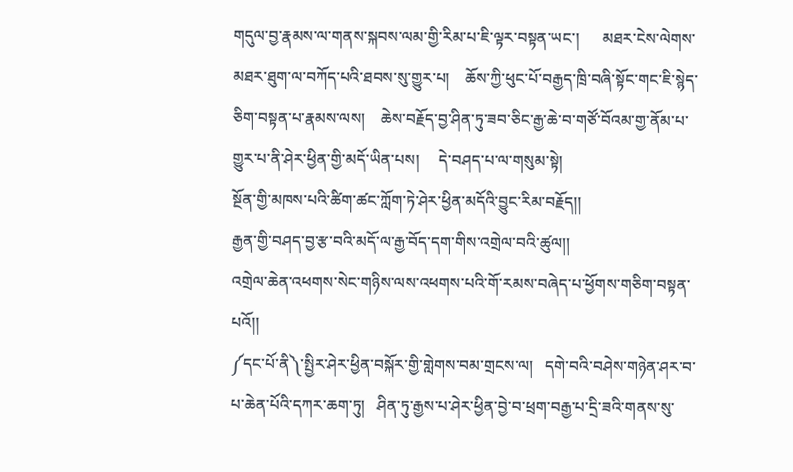གདུལ་བྱ་རྣམས་ལ་གནས་སྐབས་ལམ་གྱི་རིམ་པ་ཇི་ལྟར་བསྟན་ཡང་།      མཐར་ངེས་ལེགས་མཐར་ཐུག་ལ་བཀོད་པའི་ཐབས་སུ་གྱུར་པ།    ཆོས་ཀྱི་ཕུང་པོ་བརྒྱད་ཁྲི་བཞི་སྟོང་གང་ཇི་སྙེད་ཅིག་བསྟན་པ་རྣམས་ལས།    ཆེས་བརྗོད་བྱ་ཤིན་ཏུ་ཟབ་ཅིང་རྒྱ་ཆེ་བ་གཙོ་བོའམ་གྱ་ནོམ་པ་གྱུར་པ་ནི་ཤེར་ཕྱིན་གྱི་མདོ་ཡིན་པས།     དེ་བཤད་པ་ལ་གསུམ་སྟེ།
སྔོན་གྱི་མཁས་པའི་ཚིག་ཚང་ཀློག་ཏེ་ཤེར་ཕྱིན་མདོའི་བྱུང་རིམ་བརྗོད།།
རྒྱན་གྱི་བཤད་བྱ་རྩ་བའི་མདོ་ལ་རྒྱ་བོད་དག་གིས་འགྲེལ་བའི་ཚུལ།།
འགྲེལ་ཆེན་འཕགས་སེང་གཉིས་ལས་འཕགས་པའི་གོ་རམས་བཞེད་པ་ཕྱོགས་གཅིག་བསྟན་པའོ།།
༼དང་པོ་ནི༽་སྤྱིར་ཤེར་ཕྱིན་བསྐོར་གྱི་གླེགས་བམ་གྲངས་ལ།   དགེ་བའི་བཤེས་གཉེན་ཤར་བ་པ་ཆེན་པོའི་དཀར་ཆག་ཏུ།   ཤིན་ཏུ་རྒྱས་པ་ཤེར་ཕྱིན་བྱེ་བ་ཕྲག་བརྒྱ་པ་དྲི་ཟའི་གནས་སུ་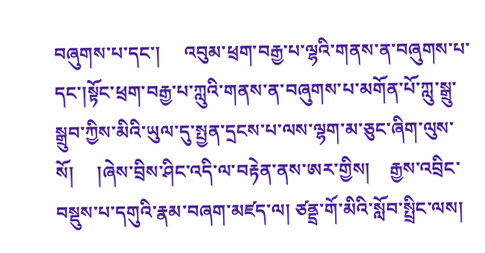བཞུགས་པ་དང་།     འབུམ་ཕྲག་བརྒྱ་པ་ལྷའི་གནས་ན་བཞུགས་པ་དང་།སྟོང་ཕྲག་བརྒྱ་པ་ཀླུའི་གནས་ན་བཞུགས་པ་མགོན་པོ་ཀླུ་སྒྲུ་སྒྲུབ་ཀྱིས་མིའི་ཡུལ་དུ་སྤྱན་དྲངས་པ་ལས་ལྷག་མ་ཅུང་ཞིག་ལུས་སོ།     །ཞེས་བྲིས་ཤིང་འདི་ལ་བརྟེན་ནས་ཨར་གྱིས།    རྒྱས་འབྲིང་བསྡུས་པ་དགུའི་རྣམ་བཞག་མཛད་ལ། ཙནྡྲ་གོ་མིའི་སློབ་སྤྲིང་ལས།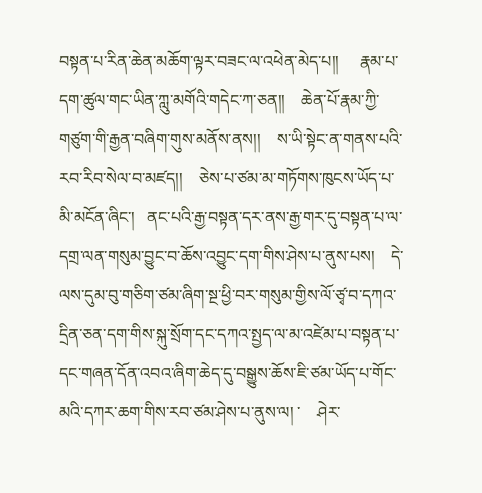བསྟན་པ་རིན་ཆེན་མཆོག་ལྟར་བཟང་ལ་འཕེན་མེད་པ།།     རྣམ་པ་དག་ཚུལ་གང་ཡིན་ཀླུ་མགོའི་གདེང་ཀ་ཅན།།    ཆེན་པོ་རྣམ་ཀྱི་གཙུག་གི་རྒྱན་བཞིག་གུས་མནོས་ནས།།    ས་ཡི་སྟེང་ན་གནས་པའི་རབ་རིབ་སེལ་བ་མཛད།།    ཅེས་པ་ཙམ་མ་གཏོགས་ཁུངས་ཡོད་པ་མི་མངོན་ཞིང་།   ནང་པའི་རྒྱ་བསྟན་དར་ནས་རྒྱ་གར་དུ་བསྟན་པ་ལ་དགྲ་ལན་གསུམ་བྱུང་བ་ཆོས་འབྱུང་དག་གིས་ཤེས་པ་ནུས་པས།    དེ་ལས་དུམ་བུ་གཅིག་ཙམ་ཞིག་སྔ་ཕྱི་བར་གསུམ་གྱིས་ལོ་ཙྭ་བ་དཀའ་དྲིན་ཅན་དག་གིས་སྐུ་སྲོག་དང་དཀའ་སྤྱད་ལ་མ་འཛེམ་པ་བསྟན་པ་དང་གཞན་དོན་འབའ་ཞིག་ཆེད་དུ་བསྒྱུས་ཆོས་ཇི་ཙམ་ཡོད་པ་གོང་མའི་དཀར་ཆག་གིས་རབ་ཙམ་ཤེས་པ་ནུས་ལ། ་    ཤེར་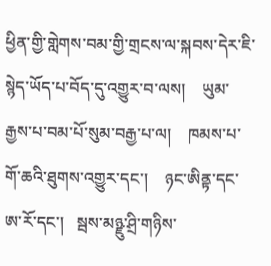ཕྱིན་གྱི་གླེགས་བམ་གྱི་གྲངས་ལ་སྐབས་དེར་ཇི་སྙེད་ཡོད་པ་བོད་དུ་འགྱུར་བ་ལས།    ཡུམ་རྒྱས་པ་བམ་པོ་སུམ་བརྒྱ་པ་ལ།    ཁམས་པ་གོ་ཆའི་ཐུགས་འགྱུར་དང་།    ཉང་ཨིནྟ་དང་ཨ་རོ་དང་།   སྦས་མཉྫུ་ཤྲི་གཉིས་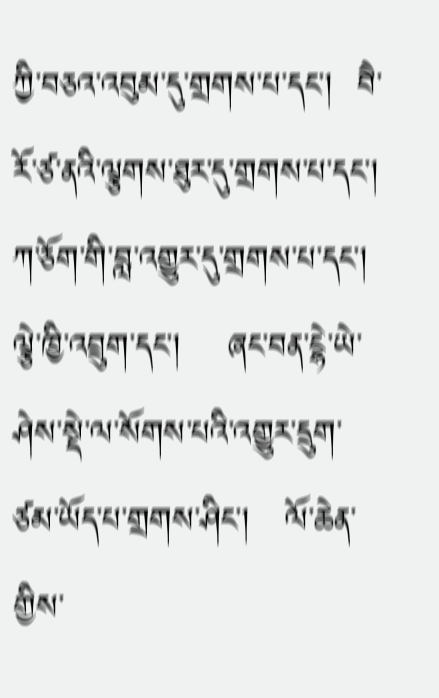ཀྱི་བཅའ་འབུམ་དུ་གྲགས་པ་དང་།  བཻ་རོ་ཙ་ནའི་ལྕགས་ཐུར་དུ་གྲགས་པ་དང་།   ཀ་ཅོག་གི་བླ་འགྱུར་དུ་གྲགས་པ་དང་།   ལྕེ་ཁྱི་འབྲུག་དང་།    ཞང་བན་ངྷེ་ཡེ་ཤེས་སྡེ་ལ་སོགས་པའི་འགྱུར་དྲུག་ཙམ་ཡོད་པ་གྲགས་ཤིང་།   ལོ་ཆེན་གྱིས་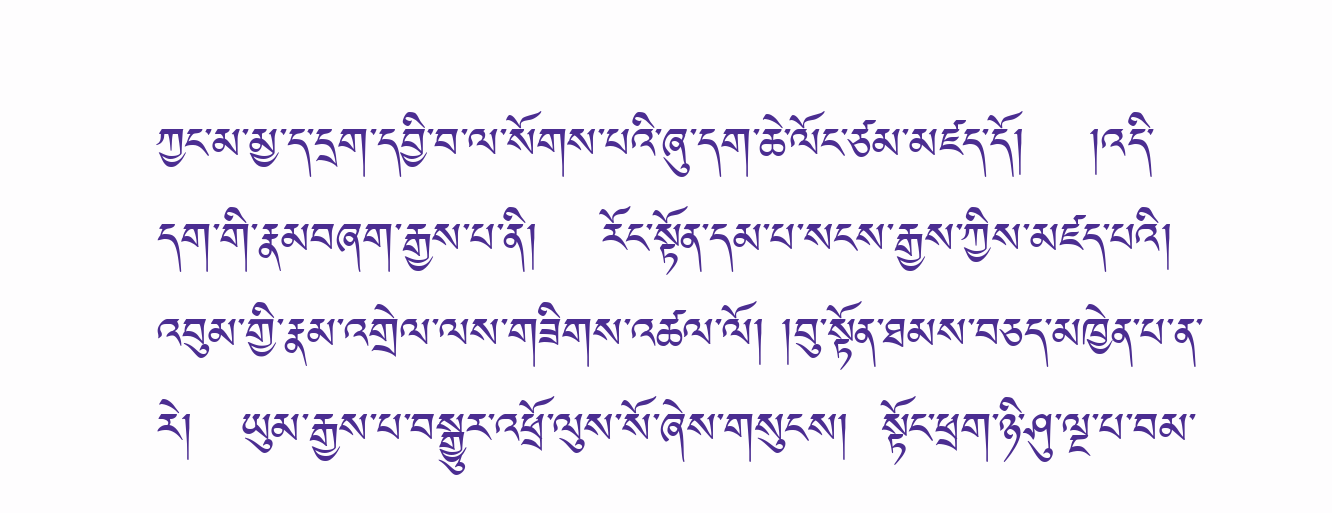ཀྱང་མ་མྱ་ད་དྲག་དབྱི་བ་ལ་སོགས་པའི་ཞུ་དག་ཆེ་ལོང་ཙམ་མཛད་དོ།    །འདི་དག་གི་རྣམབཞག་རྒྱས་པ་ནི།    རོང་སྟོན་དམ་པ་སངས་རྒྱས་ཀྱིས་མཛད་པའི།    འབུམ་གྱི་རྣམ་འགྲེལ་ལས་གཟིགས་འཚལ་ལོ། །བུ་སྟོན་ཐམས་བཅད་མཁྱེན་པ་ན་རེ།   ཡུམ་རྒྱས་པ་བསྒྱུར་འཕྲོ་ལུས་སོ་ཞེས་གསུངས།  སྟོང་ཕྲག་ཉི་ཤུ་ལྔ་པ་བམ་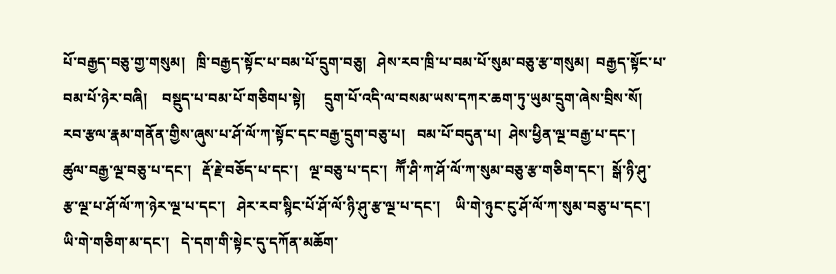པོ་བརྒྱད་བཅུ་གྱ་གསུམ།   ཁྲི་བརྒྱད་སྟོང་པ་བམ་པོ་དྲུག་བཅུ།   ཤེས་རབ་ཁྲི་པ་བམ་པོ་སུམ་བཅུ་རྩ་གསུམ།  བརྒྱད་སྟོང་པ་བམ་པོ་ཉེར་བཞི།    བསྡུད་པ་བམ་པོ་གཅིགཔ་སྟེ།     དྲུག་པོ་འདི་ལ་བསམ་ཡས་དཀར་ཆག་ཏུ་ཡུམ་དྲུག་ཞེས་བྲིས་སོ།    རབ་རྩལ་རྣམ་གནོན་གྱིས་ཞུས་པ་ཤོ་ལོ་ཀ་སྟོང་དང་བརྒྱ་དྲུག་བཅུ་པ།   བམ་པོ་བདུན་པ།  ཤེས་ཕྱིན་ལྔ་བརྒྱ་པ་དང་།   ཚུལ་བརྒྱ་ལྔ་བཅུ་པ་དང་།   རྡོ་རྗེ་བཅོད་པ་དང་།   ལྔ་བཅུ་པ་དང་།  ཀཽ་ཤི་ཀ་ཤོ་ལོ་ཀ་སུམ་བཅུ་རྩ་གཅིག་དང་།  སྒོ་ཉི་ཤུ་རྩ་ལྔ་པ་ཤོ་ལོ་ཀ་ཉེར་ལྔ་པ་དང་།   ཤེར་རབ་སྙིང་པོ་ཤོ་ལོ་ཉི་ཤུ་རྩ་ལྔ་པ་དང་།    ཡི་གེ་ཉུང་ངུ་ཤོ་ལོ་ཀ་སུམ་བཅུ་པ་དང་།   ཡི་གེ་གཅིག་མ་དང་།   དེ་དག་གི་སྟེང་དུ་དཀོན་མཆོག་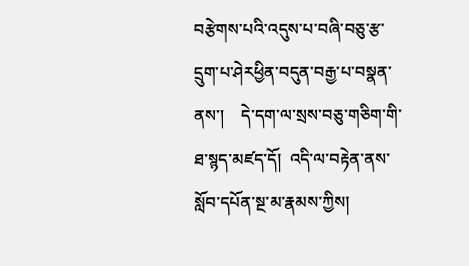བརྩེགས་པའི་འདུས་པ་བཞི་བཅུ་རྩ་དྲུག་པ་ཤེརཕྱིན་བདུན་བརྒྱ་པ་བསྣན་ནས་།    དེ་དག་ལ་སྲས་བཅུ་གཅིག་གི་ཐ་སྙད་མཛད་དོ།  འདི་ལ་བརྟེན་ནས་སློབ་དཔོན་སྔ་མ་རྣམས་ཀྱིས།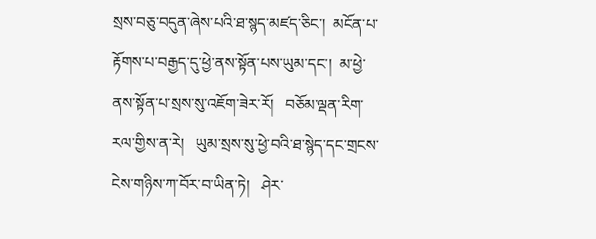སྲས་བཅུ་བདུན་ཞེས་པའི་ཐ་སྙད་མཛད་ཅིང་།  མངོན་པ་རྟོགས་པ་བརྒྱད་དུ་ཕྱེ་ནས་སྟོན་པས་ཡུམ་དང་།  མ་ཕྱེ་ནས་སྟོན་པ་སྲས་སུ་འཇོག་ཟེར་རོ།   བཅོམ་ལྡན་རིག་རལ་གྱིས་ན་རེ།   ཡུམ་སྲས་སུ་ཕྱེ་བའི་ཐ་སྙེད་དང་གྲངས་ངེས་གཉིས་ཀ་བོར་བ་ཡིན་ཏེ།   ཤེར་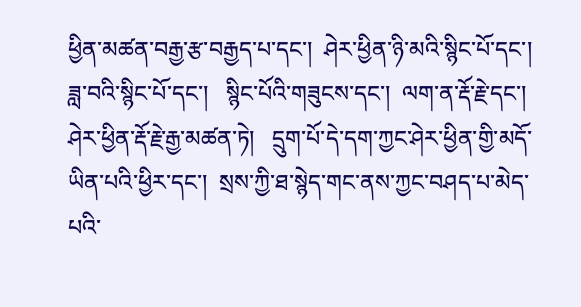ཕྱིན་མཚན་བརྒྱ་རྩ་བརྒྱད་པ་དང་།  ཤེར་ཕྱིན་ཉི་མའི་སྙིང་པོ་དང་།  ཟླ་བའི་སྙིང་པོ་དང་།   སྙིང་པོའི་གཟུངས་དང་།  ལག་ན་རྡོ་རྗེ་དང་།   ཤེར་ཕྱིན་རྡོ་རྗེ་རྒྱ་མཚན་ཏེ།   དྲུག་པོ་དེ་དག་ཀྱང་ཤེར་ཕྱིན་གྱི་མདོ་ཡིན་པའི་ཕྱིར་དང་།  སྲས་ཀྱི་ཐ་སྙེད་གང་ནས་ཀྱང་བཤད་པ་མེད་པའི་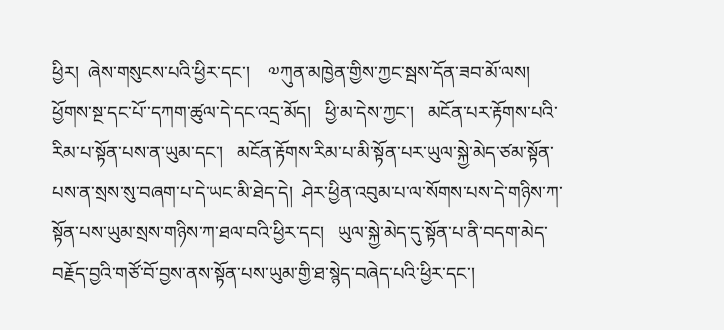ཕྱིར།  ཞེས་གསུངས་པའི་ཕྱིར་དང་།    ༧ཀུན་མཁྱེན་གྱིས་ཀྱང་སྦས་དོན་ཟབ་མོ་ལས།    ཕྱོགས་སྔ་དང་པོ་་དཀག་ཚུལ་དེ་དང་འདྲ་མོད།   ཕྱི་མ་དེས་ཀྱང་།   མངོན་པར་རྟོགས་པའི་རིམ་པ་སྟོན་པས་ན་ཡུམ་དང་།   མངོན་རྟོགས་རིམ་པ་མི་སྟོན་པར་ཡུལ་སྐྱེ་མེད་ཙམ་སྟོན་པས་ན་སྲས་སུ་བཞག་པ་དེ་ཡང་མི་ཐེད་དེ།  ཤེར་ཕྱིན་འབུམ་པ་ལ་སོགས་པས་དེ་གཉིས་ཀ་སྟོན་པས་ཡུམ་སྲས་གཉིས་ཀ་ཐལ་བའི་ཕྱིར་དང།   ཡུལ་སྐྱེ་མེད་དུ་སྟོན་པ་ནི་བདག་མེད་བརྗོད་བྱའི་གཙོ་བོ་བྱས་ནས་སྟོན་པས་ཡུམ་གྱི་ཐ་སྙེད་བཞེད་པའི་ཕྱིར་དང་།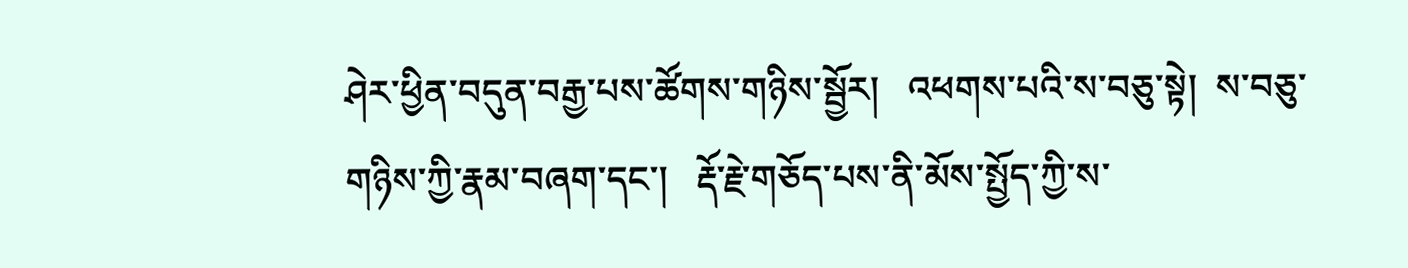ཤེར་ཕྱིན་བདུན་བརྒྱ་པས་ཚོགས་གཉིས་སྦྱོར།   འཕགས་པའི་ས་བཅུ་སྟེ།  ས་བཅུ་གཉིས་ཀྱི་རྣམ་བཞག་དང་།   རྡོ་རྗེ་གཅོད་པས་ནི་མོས་སྤྱོད་ཀྱི་ས་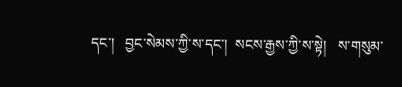དང་།   བྱང་སེམས་ཀྱི་ས་དང་།  སངས་རྒྱས་ཀྱི་ས་སྟེ།   ས་གསུམ་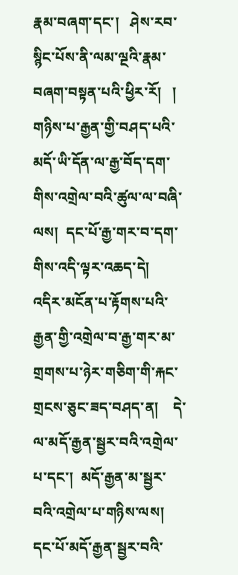རྣམ་བཞག་དང་།   ཤེས་རབ་སྙིང་པོས་ནི་ལམ་ལྔའི་རྣམ་བཞག་བསྟན་པའི་ཕྱིར་རོ།   །
གཉིས་པ་རྒྱན་གྱི་བཤད་པའི་མདོ་ཡི་དོན་ལ་རྒྱ་བོད་དག་གིས་འགྲེལ་བའི་ཚུལ་ལ་བཞི་ལས།  དང་པོ་རྒྱ་གར་བ་དག་གིས་འདི་ལྟར་འཆད་དེ།  འདིར་མངོན་པ་རྟོགས་པའི་རྒྱན་གྱི་འགྲེལ་བ་རྒྱ་གར་མ་གྲགས་པ་ཉེར་གཅིག་གི་རྐང་གྲངས་ཅུང་ཟད་བཤད་ན།    དེ་ལ་མདོ་རྒྱན་སྦྱར་བའི་འགྲེལ་པ་དང་།  མདོ་རྒྱན་མ་སྦྱར་བའི་འགྲེལ་པ་གཉིས་ལས།   དང་པོ་མདོ་རྒྱན་སྦྱར་བའི་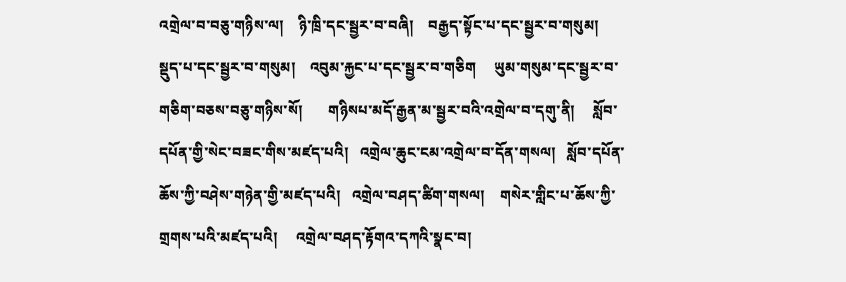འགྲེལ་བ་བཅུ་གཉིས་ལ།    ཉི་ཁྲི་དང་སྦྱར་བ་བཞི།    བརྒྱད་སྟོང་པ་དང་སྦྱར་བ་གསུམ།    སྡུད་པ་དང་སྦྱར་བ་གསུམ།    འབུམ་རྐྱང་པ་དང་སྦྱར་བ་གཅིག     ཡུམ་གསུམ་དང་སྦྱར་བ་གཅིག་བཅས་བཅུ་གཉིས་སོ།       གཉིསཔ་མདོ་རྒྱན་མ་སྦྱར་བའི་འགྲེལ་བ་དགུ་ནི།     སློབ་དཔོན་གྱི་སེང་བཟང་གིས་མཛད་པའི།   འགྲེལ་ཆུང་ངམ་འགྲེལ་བ་དོན་གསལ།   སློབ་དཔོན་ཆོས་ཀྱི་བཤེས་གཉེན་གྱི་མཛད་པའི།   འགྲེལ་བཤད་ཚིག་གསལ།    གསེར་གླིང་པ་ཆོས་ཀྱི་གྲགས་པའི་མཛད་པའི།     འགྲེལ་བཤད་རྟོགའ་དཀའི་སྣང་བ།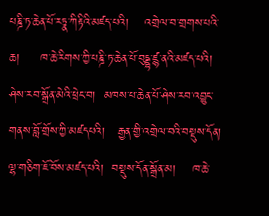པཎྜི་ཏ་ཆེན་པོ་རཏྣ་ཀིརྟིའི་མཛད་པའི།    འགྲེལ་བ་གྲགས་པའི་ཆ།     ཁ་ཆེ་རིགས་ཀྱི་པཎྜི་ཏ་ཆེན་པོ་བུདྡྷ་ཛྙ་ནའི་མཛད་པའི།    ཤེས་རབ་སྒྲོན་མེའི་ཕྲེང་བ།  མཁས་པ་ཆེན་པོ་ཤེས་རབ་འབྱུང་གནས་བློ་གྲོས་ཀྱི་མཛདཔའི།   རྒྱན་གྱི་འགྲེལ་བའི་བསྡུས་དོན།    ལྷ་གཅིག་ཇོ་བོས་མཛད་པའི།  བསྡུས་དོན་སྒྲོན་མ།    ཁ་ཆེ་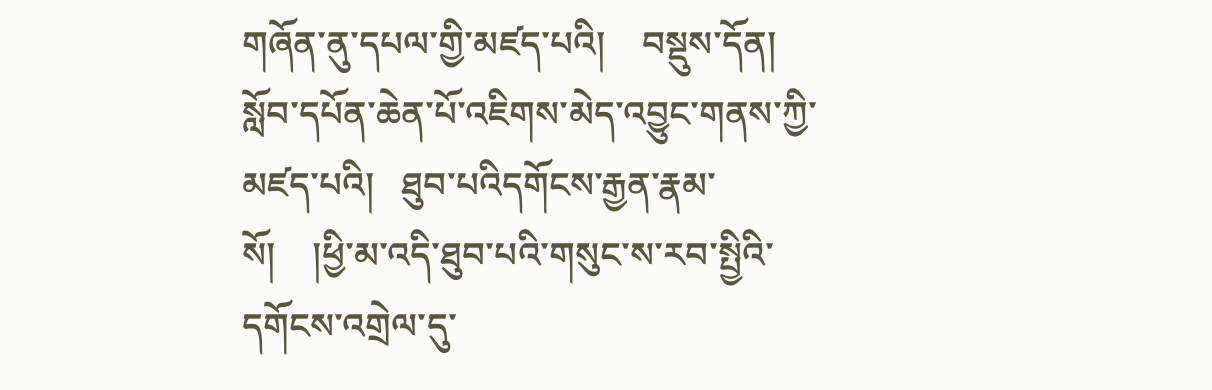གཞོན་ནུ་དཔལ་གྱི་མཛད་པའི།    བསྡུས་དོན། སློབ་དཔོན་ཆེན་པོ་འཇིགས་མེད་འབྱུང་གནས་ཀྱི་མཛད་པའི།   ཐུབ་པའིདགོངས་རྒྱན་རྣམ་སོ།    །ཕྱི་མ་འདི་ཐུབ་པའི་གསུང་ས་རབ་སྤྱིའི་དགོངས་འགྲེལ་དུ་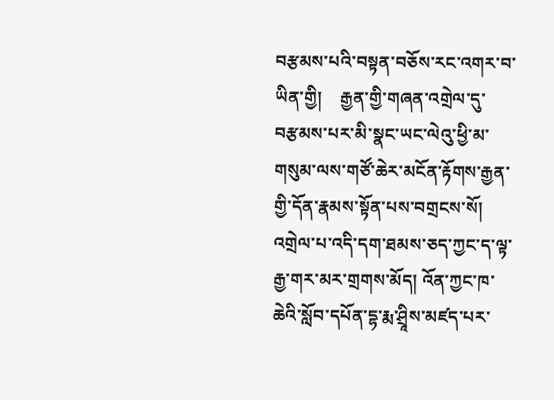བརྩམས་པའི་བསྟན་བཅོས་རང་འགར་བ་ཡིན་གྱི།    རྒྱན་གྱི་གཞན་འགྲེལ་དུ་བརྩམས་པར་མི་སྣང་ཡང་ལེའུ་ཕྱི་མ་གསུམ་ལས་གཙོ་ཆེར་མངོན་རྟོགས་རྒྱན་གྱི་དོན་རྣམས་སྟོན་པས་བགྲངས་སོ།     འགྲེལ་པ་འདི་དག་ཐམས་ཅད་ཀྱང་ད་ལྟ་རྒྱ་གར་མར་གྲགས་མོད། འོན་ཀྱང་ཁ་ཆེའི་སློབ་དཔོན་དྷ་རྨ་ཤྲཱིས་མཛད་པར་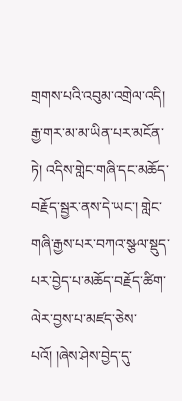གྲགས་པའི་འབུམ་འགྲེལ་འདི། རྒྱ་གར་མ་མ་ཡིན་པར་མངོན་ཏེ། འདིས་གླེང་གཞི་དང་མཆོད་བརྗོད་སྦྱར་ནས་དེ་ཡང་། གླེང་གཞི་རྒྱས་པར་བཀའ་སྩལ་སྡུད་པར་བྱེད་པ་མཆོད་བརྗོད་ཚིག་ལེར་བྱས་པ་མཛད་ཅེས་པའོ། །ཞེས་ཤེས་བྱེད་དུ་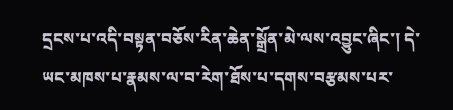དྲངས་པ་འདི་བསྟན་བཅོས་རིན་ཆེན་སྒྲོན་མེ་ལས་འབྱུང་ཞིང་། དེ་ཡང་མཁས་པ་རྣམས་ལ་བ་རེག་ཐོས་པ་དགས་བརྩམས་པར་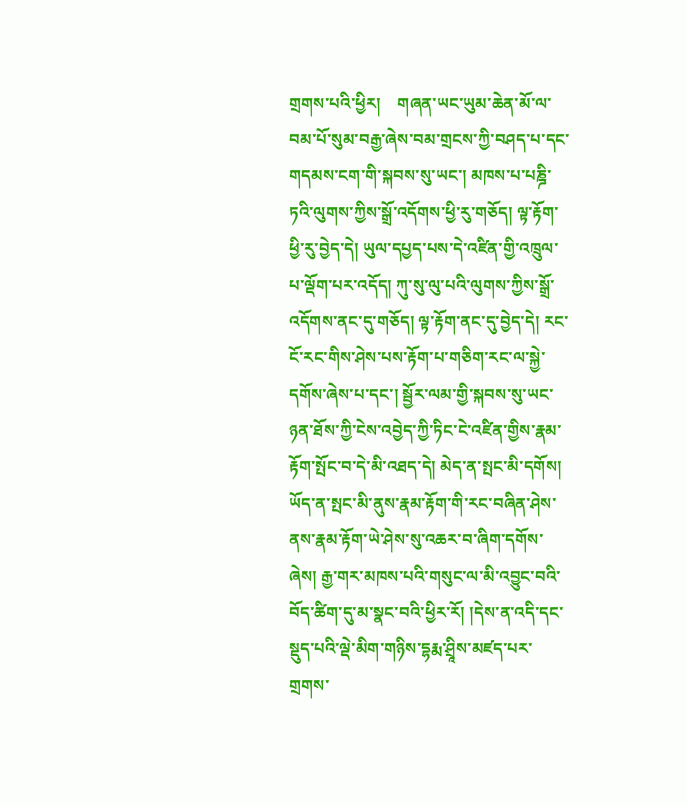གྲགས་པའི་ཕྱིར།    གཞན་ཡང་ཡུམ་ཆེན་མོ་ལ་བམ་པོ་སུམ་བརྒྱ་ཞེས་བམ་གྲངས་ཀྱི་བཤད་པ་དང་གདམས་ངག་གི་སྐབས་སུ་ཡང་། མཁས་པ་པཎྜི་ཏའི་ལུགས་ཀྱིས་སྒྲོ་འདོགས་ཕྱི་རུ་གཅོད། ལྟ་རྟོག་ཕྱི་རུ་བྱེད་དེ། ཡུལ་དཔྱད་པས་དེ་འཛིན་གྱི་འཁྲུལ་པ་ལྡོག་པར་འདོད། ཀུ་སུ་ལུ་པའི་ལུགས་ཀྱིས་སྒྲོ་འདོགས་ནང་དུ་གཅོད། ལྟ་རྟོག་ནང་དུ་བྱེད་དེ། རང་ངོ་རང་གིས་ཤེས་པས་རྟོག་པ་གཅིག་རང་ལ་སྐྱེ་དགོས་ཞེས་པ་དང་། སྦྱོར་ལམ་གྱི་སྐབས་སུ་ཡང་ཉན་ཐོས་ཀྱི་ངེས་འབྱེད་ཀྱི་ཏིང་ངེ་འཛིན་གྱིས་རྣམ་རྟོག་སྤོང་བ་དེ་མི་འཐད་དེ། མེད་ན་སྤང་མི་དགོས། ཡོད་ན་སྤང་མི་ནུས་རྣམ་རྟོག་གི་རང་བཞིན་ཤེས་ནས་རྣམ་རྟོག་ཡེ་ཤེས་སུ་འཆར་བ་ཞིག་དགོས་ཞེས། རྒྱ་གར་མཁས་པའི་གསུང་ལ་མི་འབྱུང་བའི་བོད་ཚིག་དུ་མ་སྣང་བའི་ཕྱིར་རོ། །དེས་ན་འདི་དང་སྡུད་པའི་ལྡེ་མིག་གཉིས་དྷརྨ་ཤྲཱིས་མཛད་པར་གྲགས་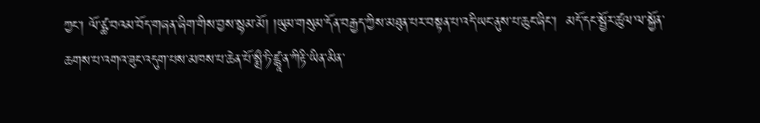ཀྱང་། ལོ་ཙྪ་བའམ་བོད་གཞན་ཞིག་གིས་བྱས་སྙམ་མོ། །ཡུམ་གསུམ་དོན་བརྒྱད་ཀྱིས་མཐུན་པར་བསྟན་པ་འདི་ཡང་ནུས་པ་ཆུང་ཞིང་།  མདོ་དང་སྦྱོར་ཚུལ་ལ་སྐྱོན་ཆགས་པ་འགའ་ཟུང་འདུག་པས་མཁས་པ་ཆེན་པོ་སྨྲྀ་ཏི་ཛྙཱ་ན་ཀིརྟི་ཡིན་མིན་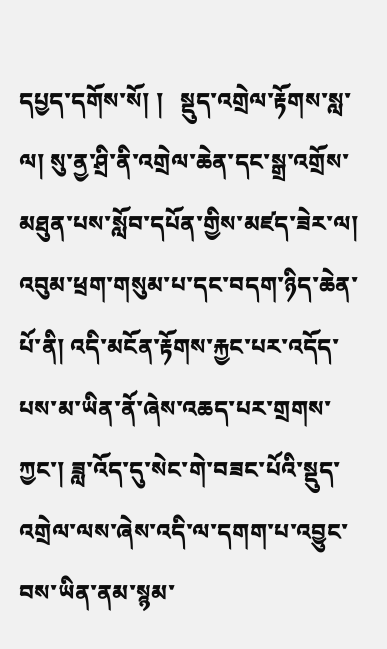དཔྱད་དགོས་སོ། །   སྡུད་འགྲེལ་རྟོགས་སླ་ལ། སུ་ནྱ་ཤྲི་ནི་འགྲེལ་ཆེན་དང་སྒྲ་འགྲོས་མཐུན་པས་སློབ་དཔོན་གྱིས་མཛད་ཟེར་ལ། འབུམ་ཕྲག་གསུམ་པ་དང་བདག་ཉིད་ཆེན་པོ་ནི། འདི་མངོན་རྟོགས་རྐྱང་པར་འདོད་པས་མ་ཡིན་ནོ་ཞེས་འཆད་པར་གྲགས་ཀྱང་། ཟླ་འོད་དུ་སེང་གེ་བཟང་པོའི་སྡུད་འགྲེལ་ལས་ཞེས་འདི་ལ་དགག་པ་འབྱུང་བས་ཡིན་ནམ་སྙམ་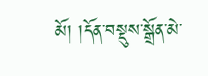མོ། །དོན་བསྡུས་སྒྲོན་མེ་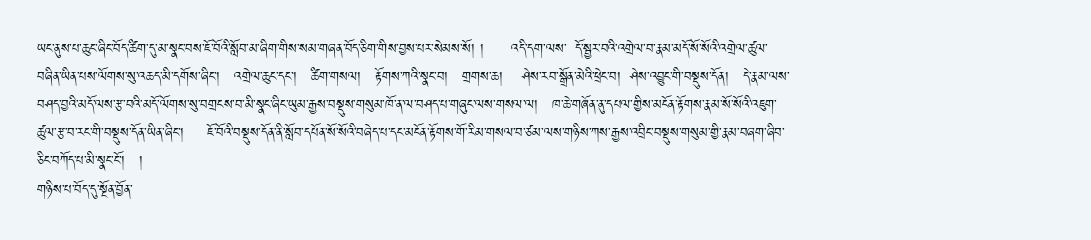ཡང་ནུས་པ་ཆུང་ཞིང་བོད་ཚིག་དུ་མ་སྣང་བས་ཇོ་བོའི་སློབ་མ་ཞིག་གིས་སམ་གཞན་བོད་ཅིག་གིས་བྱས་པར་སེམས་སོ། །      འདི་དག་ལས་  དོ་སྦྱར་བའི་འགྲེལ་བ་རྣམ་མདོ་སོ་སོའི་འགྲེལ་ཚུལ་བཞིན་ཡིན་པས་ལོགས་སུ་འཆད་མི་དགོས་ཞིང་།   འགྲེལ་ཆུང་དང་།   ཚིག་གསལ།   རྟོགས་ཀའི་སྣང་བ།   གྲགས་ཆ།    ཤེས་རབ་སྒྲོན་མེའི་ཕྲེང་བ།  ཤེས་འབྱུང་གི་བསྡུས་དོན།   དེ་རྣམ་ལས་བཤད་བྱའི་མདོ་ལས་རྩ་བའི་མདོ་ལོགས་སུ་བགྲངས་བ་མི་སྣང་ཞིང་ཡུམ་རྒྱས་བསྡུས་གསུམ་ཁོ་ན་ལ་བཤད་པ་གཞུང་ལས་གསལ་ལ།   ཁ་ཆེ་གཞོན་ནུ་དཔལ་གྱིས་མངོན་རྟོགས་རྣམ་སོ་སོའི་འཇུག་ཚུལ་རྩ་བ་རང་གི་བསྡུས་དོན་ཡིན་ཞིང་།     ཇོ་བོའི་བསྡུས་དོན་ནི་སློབ་དཔོན་སོ་སོའི་བཞེད་པ་དང་མངོན་རྟོགས་གོ་རིམ་གསལ་བ་ཙམ་ལས་གཉིས་ཀས་རྒྱས་འབྲིང་བསྡུས་གསུམ་གྱི་རྣམ་བཞག་ཞིབ་ཅིང་བཀོད་པ་མི་སྣང་ངོ་།   །
གཉིས་པ་བོད་དུ་སྔོན་བྱོན་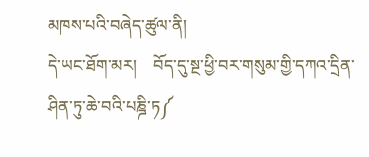མཁས་པའི་བཞེད་ཚུལ་ནི།
དེ་ཡང་ཐོག་མར།    བོད་དུ་སྔ་ཕྱི་བར་གསུམ་གྱི་དཀའ་དྲིན་ཤིན་ཏུ་ཆེ་བའི་པཎྜི་ཏ༼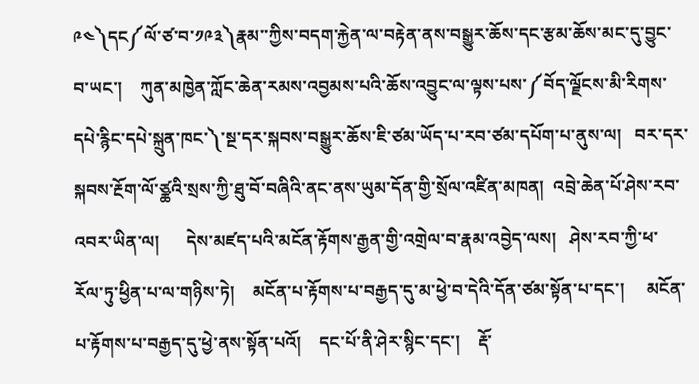༩༤༽དང༼ལོ་ཙ་བ་༡༩༣༽རྣམ་་ཀྱིས་བདག་རྐྱེན་ལ་བརྟེན་ནས་བསྒྱུར་ཆོས་དང་རྩམ་ཆོས་མང་དུ་བྱུང་བ་ཡང་།    ཀུན་མཁྱེན་ཀློང་ཆེན་རམས་འབྱམས་པའི་ཆོས་འབྱུང་ལ་ལྟས་པས་༼བོད་ལྗོངས་མི་རིགས་དཔེ་རྙིང་དཔེ་སྐྲུན་ཁང་༽་སྔ་དར་སྐབས་བསྒྱུར་ཆོས་ཇི་ཙམ་ཡོད་པ་རབ་ཙམ་དཔོག་པ་ནུས་ལ།   བར་དར་སྐབས་རྔོག་ལོ་ཙྪའི་སྲས་ཀྱི་ཐུ་བོ་བཞིའི་ནང་ནས་ཡུམ་དོན་གྱི་སྲོལ་འཛིན་མཁན།  འབྲེ་ཆེན་པོ་ཤེས་རབ་འབར་ཡིན་ལ།      དེས་མཛད་པའི་མངོན་རྟོགས་རྒྱན་གྱི་འགྲེལ་བ་རྣམ་འབྱེད་ལས།   ཤེས་རབ་ཀྱི་ཕ་རོལ་ཏུ་ཕྱིན་པ་ལ་གཉིས་ཏེ།    མངོན་པ་རྟོགས་པ་བརྒྱད་དུ་མ་ཕྱེ་བ་དེའི་དོན་ཙམ་སྟོན་པ་དང་།     མངོན་པ་རྟོགས་པ་བརྒྱད་དུ་ཕྱེ་ནས་སྟོན་པའོ།    དང་པོ་ནི་ཤེར་སྙིང་དང་།    རྡོ་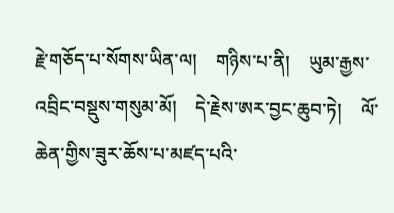རྗེ་གཅོད་པ་སོགས་ཡིན་ལ།    གཉིས་པ་ནི།    ཡུམ་རྒྱས་འབྲིང་བསྡུས་གསུམ་མོ།    དེ་རྗེས་ཨར་བྱང་ཆུབ་ཏེ།    ལོ་ཆེན་གྱིས་ཟུར་ཆོས་པ་མཛད་པའི་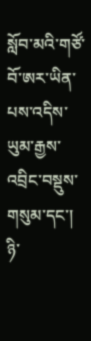སློབ་མའི་གཙོ་བོ་ཨར་ཡིན་པས་འདིས་ཡུམ་རྒྱས་འབྲིང་བསྡུས་གསུམ་དང་།   ཉི་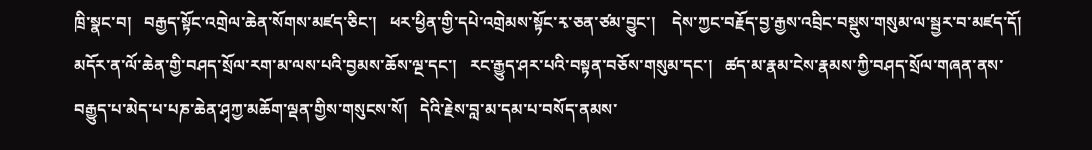ཁྲི་སྣང་བ།   བརྒྱད་སྟོང་འགྲེལ་ཆེན་སོགས་མཛད་ཅིང་།   ཕར་ཕྱིན་གྱི་དཔེ་འགྲེམས་སྟོང་རྭ་ཅན་ཙམ་བྱུང་།    དེས་ཀྱང་བརྗོད་བྱ་རྒྱས་འབྲིང་བསྡུས་གསུམ་ལ་སྦྱར་བ་མཛད་དོ།      མདོར་ན་ལོ་ཆེན་གྱི་བཤད་སྲོལ་རག་མ་ལས་པའི་བྱམས་ཆོས་ལྔ་དང་།   རང་རྒྱུད་ཤར་པའི་བསྟན་བཅོས་གསུམ་དང་།   ཚད་མ་རྣམ་ངེས་རྣམས་ཀྱི་བཤད་སྲོལ་གཞན་ནས་བརྒྱུད་པ་མེད་པ་པཎ་ཆེན་ཤྭཀྱ་མཆོག་ལྡན་གྱིས་གསུངས་སོ།   དེའི་རྗེས་བླ་མ་དམ་པ་བསོད་ནམས་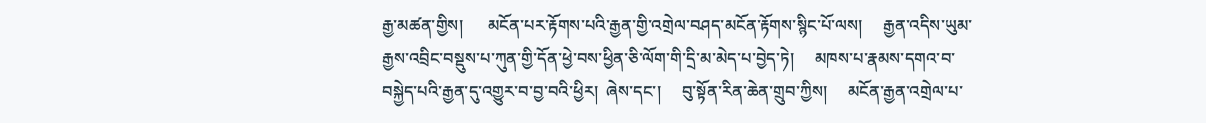རྒྱ་མཚན་གྱིས།      མངོན་པར་རྟོགས་པའི་རྒྱན་གྱི་འགྲེལ་བཤད་མངོན་རྟོགས་སྙིང་པོ་ལས།     རྒྱན་འདིས་ཡུམ་རྒྱས་འབྲིང་བསྡུས་པ་ཀུན་གྱི་དོན་ཕྱེ་བས་ཕྱིན་ཅི་ལོག་གི་དྲི་མ་མེད་པ་བྱེད་ཏེ།     མཁས་པ་རྣམས་དགའ་བ་བསྐྱེད་པའི་རྒྱན་དུ་འགྱུར་བ་བྱ་བའི་ཕྱིར།  ཞེས་དང་།     བུ་སྟོན་རིན་ཆེན་གྲུབ་ཀྱིས།     མངོན་རྒྱན་འགྲེལ་པ་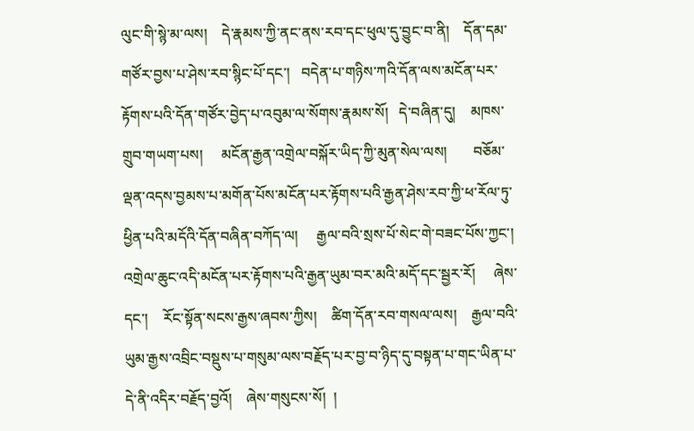ལུང་གི་སྙེ་མ་ལས།    དེ་རྣམས་ཀྱི་ནང་ནས་རབ་དང་ཕུལ་དུ་བྱུང་བ་ནི།    དོན་དམ་གཙོར་བྱས་པ་ཤེས་རབ་སྙིང་པོ་དང་།   བདེན་པ་གཉིས་ཀའི་དོན་ལས་མངོན་པར་རྟོགས་པའི་དོན་གཙོར་བྱེད་པ་འབུམ་ལ་སོགས་རྣམས་སོ།   དེ་བཞིན་དུ།    མཁས་གྲུབ་གཡག་པས།     མངོན་རྒྱན་འགྲེལ་བསྐོར་ཡིད་ཀྱི་མུན་སེལ་ལས།       བཅོམ་ལྡན་འདས་བྱམས་པ་མགོན་པོས་མངོན་པར་རྟོགས་པའི་རྒྱན་ཤེས་རབ་ཀྱི་ཕ་རོལ་ཏུ་ཕྱིན་པའི་མདོའི་དོན་བཞིན་བཀོད་ལ།     རྒྱལ་བའི་སྲས་པོ་སེང་གེ་བཟང་པོས་ཀྱང་།    འགྲེལ་ཆུང་འདི་མངོན་པར་རྟོགས་པའི་རྒྱན་ཡུམ་བར་མའི་མདོ་དང་སྦྱར་རོ།     ཞེས་དང་།    རོང་སྟོན་སངས་རྒྱས་ཞབས་ཀྱིས།    ཚིག་དོན་རབ་གསལ་ལས།    རྒྱལ་བའི་ཡུམ་རྒྱས་འབྲིང་བསྡུས་པ་གསུམ་ལས་བརྗོད་པར་བྱ་བ་ཉིད་དུ་བསྟན་པ་གང་ཡིན་པ་དེ་ནི་འདིར་བརྗོད་བྱའོ།    ཞེས་གསུངས་སོ།  །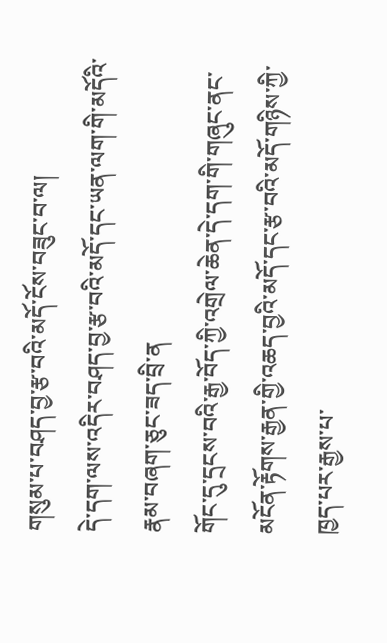གསུམ་པ་བཤད་བྱ་རྩ་བའི་མདོ་ངོས་བཟུང་བ་ལ།
དེ་དག་ལས་འདིར་བཤད་བྱ་རྩ་བའི་མདོ་དང་ཡན་ལག་གི་མདོའི་རྣམ་བཞག་ཅུང་ཟད་བྲི་ན
གོང་དུ་དྲངས་བའི་རྒྱ་བོད་ཀྱི་འགྲེལ་ཆེན་དེ་དག་གི་གཞུང་ནང་མངོན་རྟོགས་རྒྱན་གྱི་འཆད་བྱའི་མདོ་དང་རྩ་བའི་མདོ་གཉིས་ཀྱི་ཁྱད་པར་རྒྱས་པ་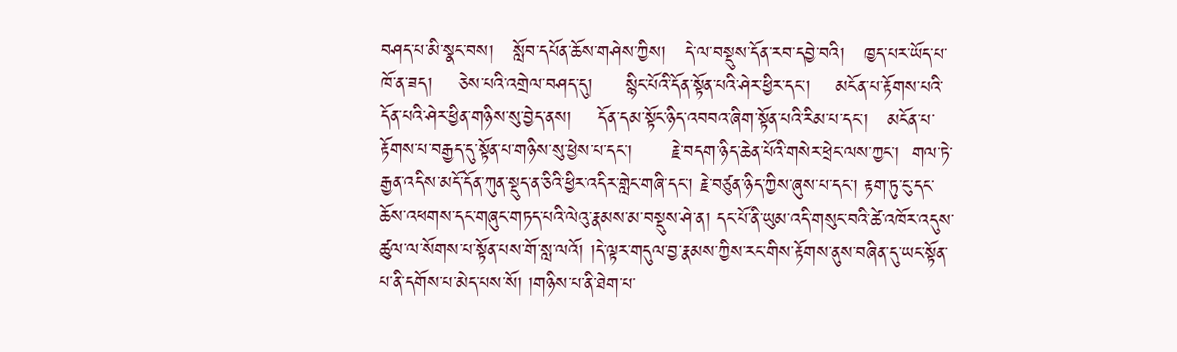བཤད་པ་མི་སྣང་བས།   སློབ་དཔོན་ཆོས་གཤེས་ཀྱིས།   དེ་ལ་བསྡུས་དོན་རབ་དབྱེ་བའི།   ཁྱད་པར་ཡོད་པ་ཁོ་ན་ཟད།    ཅེས་པའི་འགྲེལ་བཤད་དུ།     སྙིང་པོའི་དོན་སྟོན་པའི་ཤེར་ཕྱིར་དང་།    མངོན་པ་རྟོགས་པའི་དོན་པའི་ཤེར་ཕྱིན་གཉིས་སུ་བྱེད་ནས།    དོན་དམ་སྟོང་ཉིད་འབབའ་ཞིག་སྟོན་པའི་རིམ་པ་དང་།   མངོན་པ་རྟོགས་པ་བརྒྱད་དུ་སྟོན་པ་གཉིས་སུ་ཕྱེས་པ་དང་།      རྗེ་བདག་ཉིད་ཆེན་པོའི་གསེར་ཕྲེང་ལས་ཀྱང་།  གལ་ཏེ་རྒྱན་འདིས་མདོ་དོན་ཀུན་སྡུད་ན་ཅིའི་ཕྱིར་འདིར་གླེང་གཞི་དང་། རྗེ་བཙུན་ཉིད་ཀྱིས་ཞུས་པ་དང་། རྟག་ཏུ་ངུ་དང་ཆོས་འཕགས་དང་གཞུང་གཏད་པའི་ལེའུ་རྣམས་མ་བསྡུས་ཤེ་ན། དང་པོ་ནི་ཡུམ་འདི་གསུང་བའི་ཚེ་འཁོར་འདུས་ཚུལ་ལ་སོགས་པ་སྟོན་པས་གོ་སླ་ལའོ། །དེ་ལྟར་གདུལ་བྱ་རྣམས་ཀྱིས་རང་གིས་རྟོགས་ནུས་བཞིན་དུ་ཡང་སྟོན་པ་ནི་དགོས་པ་མེད་པས་སོ། །གཉིས་པ་ནི་ཐེག་པ་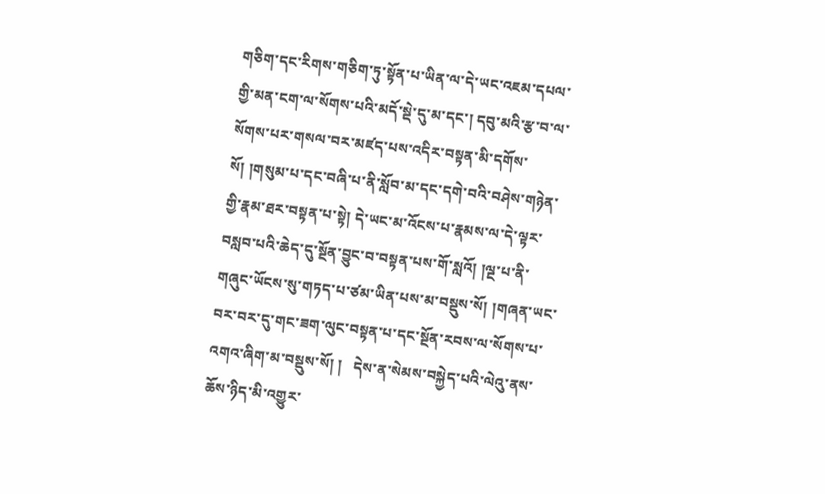གཅིག་དང་རིགས་གཅིག་ཏུ་སྟོན་པ་ཡིན་ལ་དེ་ཡང་འཇམ་དཔལ་གྱི་མན་ངག་ལ་སོགས་པའི་མདོ་སྡེ་དུ་མ་དང་། དབུ་མའི་རྩ་བ་ལ་སོགས་པར་གསལ་བར་མཛད་པས་འདིར་བསྟན་མི་དགོས་སོ། །གསུམ་པ་དང་བཞི་པ་ནི་སློབ་མ་དང་དགེ་བའི་བཤེས་གཉེན་གྱི་རྣམ་ཐར་བསྟན་པ་སྟེ། དེ་ཡང་མ་འོངས་པ་རྣམས་ལ་དེ་ལྟར་བསླབ་པའི་ཆེད་དུ་སྔོན་བྱུང་བ་བསྟན་པས་གོ་སླའོ། །ལྔ་པ་ནི་གཞུང་ཡོངས་སུ་གཏད་པ་ཙམ་ཡིན་པས་མ་བསྡུས་སོ། །གཞན་ཡང་བར་བར་དུ་གང་ཟག་ལུང་བསྟན་པ་དང་སྔོན་རབས་ལ་སོགས་པ་འགའ་ཞིག་མ་བསྡུས་སོ། །   དེས་ན་སེམས་བསྐྱེད་པའི་ལེའུ་ནས་ཆོས་ཉིད་མི་འགྱུར་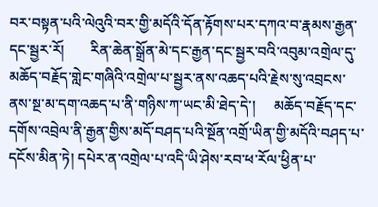བར་བསྟན་པའི་ལེའུའི་བར་གྱི་མདོའི་དོན་རྟོགས་པར་དཀའ་བ་རྣམས་རྒྱན་དང་སྦྱར་རོ།       རིན་ཆེན་སྒྲོན་མེ་དང་རྒྱན་དང་སྦྱར་བའི་འབུམ་འགྲེལ་དུ་མཆོད་བརྗོད་གླེང་གཞིའི་འགྲེལ་པ་སྦྱར་ནས་འཆད་པའི་རྗེས་སུ་འབྲངས་ནས་སྔ་མ་དག་འཆད་པ་ནི་གཉིས་ཀ་ཡང་མི་ཐེད་དེ་།     མཆོད་བརྗོད་དང་དགོས་འབྲེལ་ནི་རྒྱན་གྱིས་མདོ་བཤད་པའི་སྔོན་འགྲོ་ཡིན་གྱི་མདོའི་བཤད་པ་དངོས་མིན་ཏེ། དཔེར་ན་འགྲེལ་པ་འདི་ཡི་ཤེས་རབ་ཕ་རོལ་ཕྱིན་པ་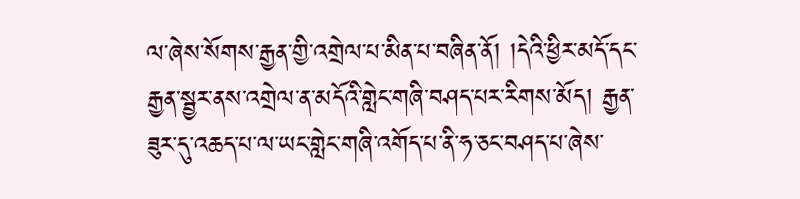ལ་ཞེས་སོགས་རྒྱན་གྱི་འགྲེལ་པ་མིན་པ་བཞིན་ནོ། །དེའི་ཕྱིར་མདོ་དང་རྒྱན་སྦྱར་ནས་འགྲེལ་ན་མདོའི་གླེང་གཞི་བཤད་པར་རིགས་མོད། རྒྱན་ཟུར་དུ་འཆད་པ་ལ་ཡང་གླེང་གཞི་འགོད་པ་ནི་ཧ་ཅང་བཤད་པ་ཞེས་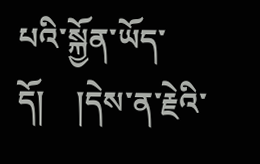པའི་སྐྱོན་ཡོད་དོ།    །དེས་ན་རྗེའི་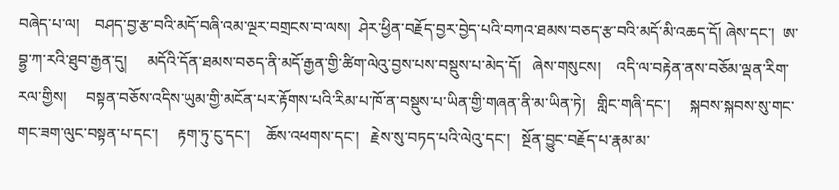བཞེད་པ་ལ།    བཤད་བྱ་རྩ་བའི་མདོ་བཞི་འམ་ལྔར་བགྲངས་བ་ལས།  ཤེར་ཕྱིན་བརྗོད་བྱར་བྱེད་པའི་བཀའ་ཐམས་བཅད་རྩ་བའི་མདོ་མི་འཆད་དོ། ཞེས་དང་།  ཨ་བྷྱ་ཀ་རའི་ཐུབ་རྒྱན་དུ།     མདོའི་དོན་ཐམས་བཅད་ནི་མདོ་རྒྱན་གྱི་ཚིག་ལེའུ་བྱས་པས་བསྡུས་པ་མེད་དོ།   ཞེས་གསུངས།    འདི་ལ་བརྟེན་ནས་བཅོམ་ལྡན་རིག་རལ་གྱིས།     བསྟན་བཅོས་འདིས་ཡུམ་གྱི་མངོན་པར་རྟོགས་པའི་རིམ་པ་ཁོ་ན་བསྡུས་པ་ཡིན་གྱི་གཞན་ནི་མ་ཡིན་ཏེ།   གླིང་གཞི་དང་།     སྐབས་སྐབས་སུ་གང་གང་ཟག་ལུང་བསྟན་པ་དང་།     རྟག་ཏུ་ངུ་དང་།    ཆོས་འཕགས་དང་།   རྗེས་སུ་བཏད་པའི་ལེའུ་དང་།   སྔོན་བྱུང་བརྗོད་པ་རྣམ་མ་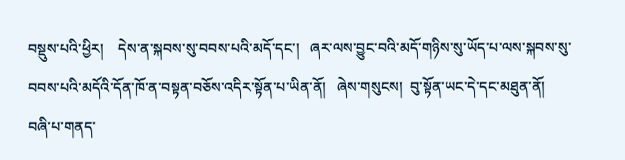བསྡུས་པའི་ཕྱིར།    དེས་ན་སྐབས་སུ་བབས་པའི་མདོ་དང་།   ཞར་ལས་བྱུང་བའི་མདོ་གཉིས་སུ་ཡོད་པ་ལས་སྐབས་སུ་བབས་པའི་མདོའི་དོན་ཁོ་ན་བསྟན་བཅོས་འདིར་སྟོན་པ་ཡིན་ནོ།   ཞེས་གསུངས།  བུ་སྟོན་ཡང་དེ་དང་མཐུན་ནོ།
བཞི་པ་གནད་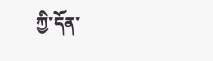ཀྱི་དོན་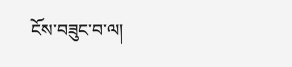ངོས་བཟུང་བ་ལ།